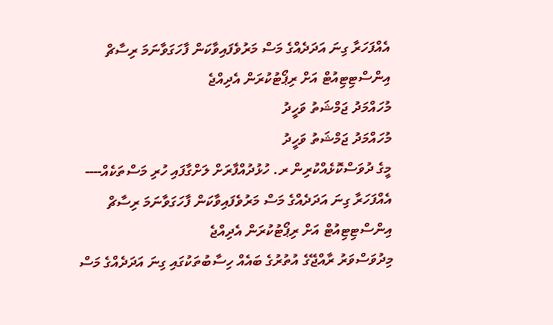އެއްފަހަރާ ގިނަ އަދަދެއްގެ މަސް މަރުވެފައިވާކަން ފާހަގަވާނަމަ ރިސާޗް އިންސްޓިޓިއުޓް އަށް ރިޕޯޓުކުރަން އެދިއްޖެ
މުހައްމަދު ޖަމްޝަތު ވަހީދު
މުހައްމަދު ޖަމްޝަތު ވަހީދު
މީގެ ދުވަސްކޮޅެއްކުރިން ރ. ހުޅުދުއްފާރަށް ލަށްގާފައި ހުރި މަސްތަކެއް----
އެއްފަހަރާ ގިނަ އަދަދެއްގެ މަސް މަރުވެފައިވާކަން ފާހަގަވާނަމަ ރިސާޗް އިންސްޓިޓިއުޓް އަށް ރިޕޯޓުކުރަން އެދިއްޖެ
މިދުވަސްވަރު ރާއްޖޭގެ އުތުރުގެ ބައެއް ހިސާބުތަކުގައި ގިނަ އަދަދެއްގެ މަސް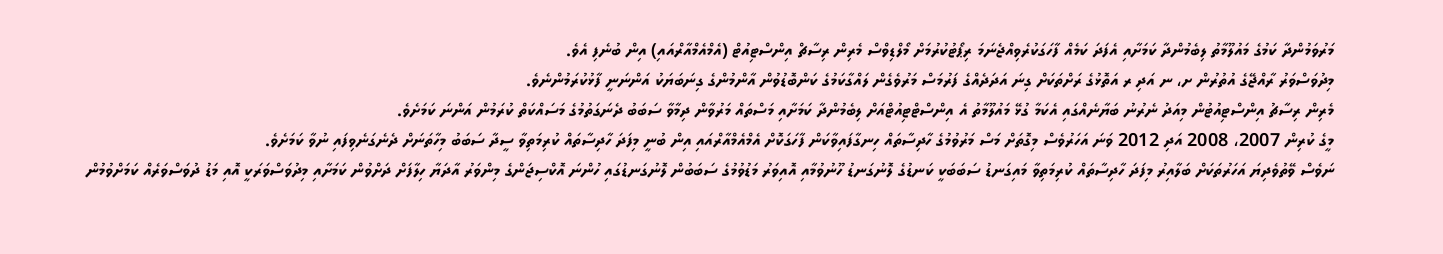މަރުވަމުންދާ ކަމުގެ މައުލޫމާތު ލިބެމުންދާ ކަމަށާއި އެފަދަ ކަމެއް ފާހަގަކުރެވިއްޖެނަމަ ރިޕޯޓުކުރުމަށް މޯލްޑިވްސް މެރިން ރިސާޗް އިންސްޓިއުޓް (އެމްއެމްއާރްއައި) އިން ބުނެފި އެވެ.
މިދުވަސްވަރު ރާއްޖޭގެ އުތުރުން ށ، ނ އަދި ރ އަތޮޅުގެ ރަށްތަކަށް ގިނަ އަދަދެއްގެ ފަރުމަސް މަރުވެގެން ލައްގާކަމުގެ ކަންބޮޑުވުން އާންމުންގެ ގިނަބަޔަކު އަންނަނީ ފާޅުކުރަމުންނެވެ.
މެރިން ރިސާޗު އިންސްޓިއުޓުން މިއަދު ނެރުނު ބަޔާނެއްގައި އެކަމާ ގުޅޭ މައުލޫމާތު އެ އިންސްޓްޓިއުޓްއަށް ލިބެމުންދާ ކަމަށާއި މަސްތައް މަރުވާން ދިމާވާ ސަބަބު ދެނަގަތުމުގެ މަސައްކަތް ކުރަމުން އަންނަ ކަމަށެވެ.
މީގެ ކުރިން 2007، 2008 އަދި 2012 ވަނަ އަހަރުވެސް މިގޮތަށް މަސް މަރުވުމުގެ ހާދިސާތައް ހިނގާފައިވާކަން ފާހަގަކޮށް އެމްއެމްއާރްއައި އިން ބުނީ މިފަދަ ހާދިސާތައް ކުރިމަތިވާ ސީދާ ސަބަބު މިހާތަނަށް ދެނެގަނެވިފައި ނުވާ ކަމަށެވެ.
ނަވެސް ވޭތުވެދިޔަ އަހަރުތަކަށް ބަލާއިރު މިފަދަ ހާދިސާތައް ކުރިމަތިވާ މައިގަނޑު ސަބަބަކީ ކަނޑުގެ ލޮނުގަނޑު ހޫނުވުމާއި އޮއިވަރު މަޑުވުމުގެ ސަބަބުން ލޮނުގަނޑުގައި ހުންނަ އޮކްސިޖަންގެ މިންވަރު އާދަޔާ ހިލާފަށް ދަށްވުން ކަމަށާއި މިދުވަސްވަރަކީ އޮއި މަޑު ދުވަސްވަރެއް ކަމަށްވުމުން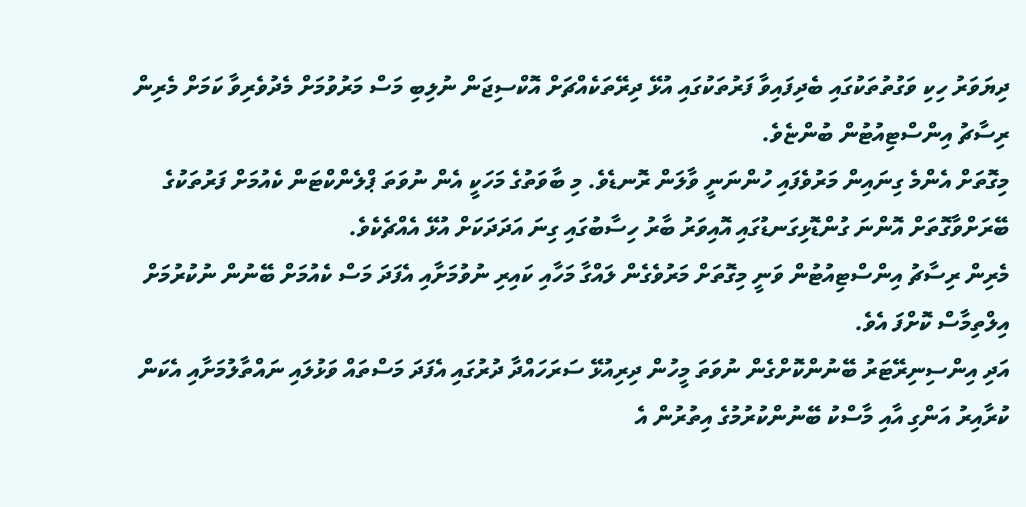ދިޔަވަރު ހިކި ވަގުތުތަކުގައި ބެދިފައިވާ ފަރުތަކުގައި އުޅޭ ދިރޭތަކެއްޗަށް އޮކްސިޖަން ނުލިބި މަސް މަރުވުމަށް މެދުވެރިވާ ކަމަށް މެރިން ރިސާޗު އިންސްޓިއުޓުން ބުންޏެވެ.
މިގޮތަށް އެންމެ ގިނައިން މަރުވެފައި ހުންނަނީ ވާލަން ރޮނޑެވެ. މި ބާވަތުގެ މަހަކީ އެން ނުވަތަ ޕްލެންކްޓަން ކެއުމަށް ފަރުތަކުގެ ބޭރަށްވާގޮތަށް އޮންނަ ގުންޑޮޅިގަނޑުގައި އޮއިވަރު ބާރު ހިސާބުގައި ގިނަ އަދަދަކަށް އުޅޭ އެއްޗެކެވެ.
މެރިން ރިސާޗު އިންސްޓިއުޓުން ވަނީ މިގޮތަށް މަރުވެގެން ލައްގާ މަހާއި ކައިރި ނުވުމަށާއި އެފަދަ މަސް ކެއުމަށް ބޭނުން ނުކުރުމަށް އިލްތިމާސް ކޮށްފަ އެވެ.
އަދި އިންސިނިރޭޓަރު ބޭނުންކޮށްގެން ނުވަތަ މީހުން ދިރިއުޅޭ ސަރަހައްދާ ދުރުގައި އެފަދަ މަސްތައް ވަޅުލައި ނައްތާލުމަށާއި އެކަން ކުރާއިރު އަންގި އާއި މާސްކު ބޭނުންކުރުމުގެ އިތުރުން އެ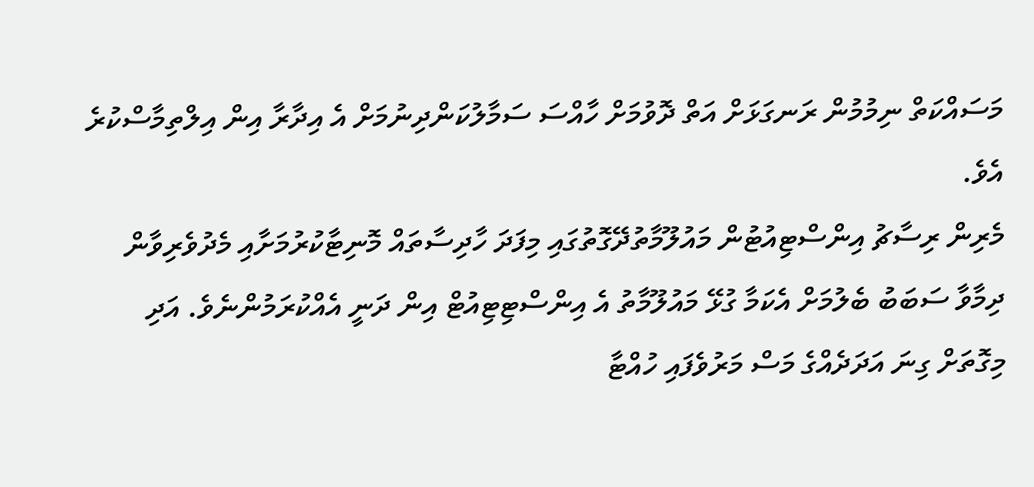މަސައްކަތް ނިމުމުން ރަނގަޅަށް އަތް ދޮވުމަށް ހާއްސަ ސަމާލުކަންދިނުމަށް އެ އިދާރާ އިން އިލްތިމާސްކުރެ އެވެ.
މެރިން ރިސާޗު އިންސްޓިއުޓުން މައުލޫމާތުދޭގޮތުގައި މިފަދަ ހާދިސާތައް މޮނިޓާކުރުމަށާއި މެދުވެރިވާން ދިމާވާ ސަބަބު ބެލުމަށް އެކަމާ ގުޅޭ މައުލޫމާތު އެ އިންސްޓިޓިއުޓް އިން ދަނީ އެއްކުރަމުންނެވެ. އަދި މިގޮތަށް ގިނަ އަދަދެއްގެ މަސް މަރުވެފައި ހުއްޓާ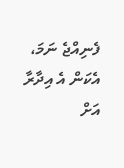ފެނިއްޖެ ނަމަ، އެކަން އެ އިދާރާ އަށް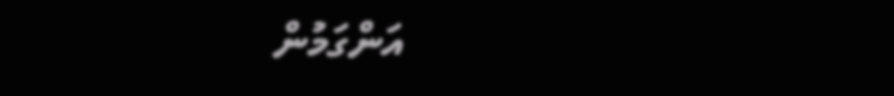އަންގަމުން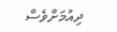ދިއުމަށްވެސް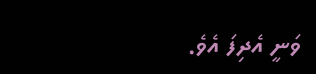ވަނީ އެދިފަ އެވެ.